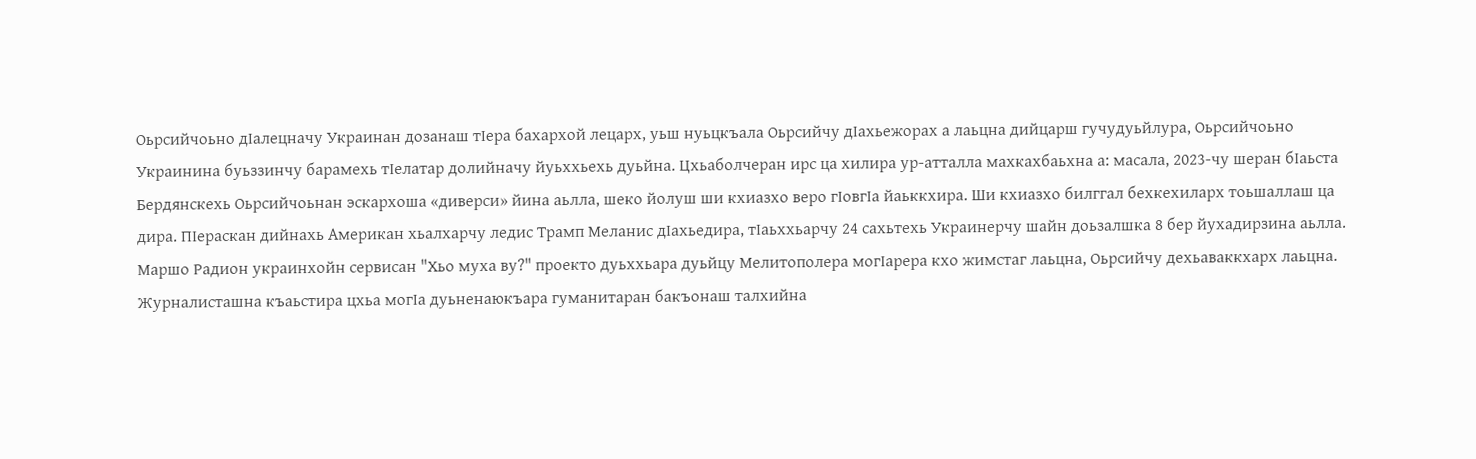Оьрсийчоьно дӀалецначу Украинан дозанаш тIера бахархой лецарх, уьш нуьцкъала Оьрсийчу дIахьежорах а лаьцна дийцарш гучудуьйлура, Оьрсийчоьно Украинина буьззинчу барамехь тӀелатар долийначу йуьххьехь дуьйна. Цхьаболчеран ирс ца хилира ур-атталла махкахбаьхна а: масала, 2023-чу шеран бIаьста Бердянскехь Оьрсийчоьнан эскархоша «диверси» йина аьлла, шеко йолуш ши кхиазхо веро гӀовгӀа йаьккхира. Ши кхиазхо билггал бехкехиларх тоьшаллаш ца дира. ПIераскан дийнахь Американ хьалхарчу ледис Трамп Меланис дӀахьедира, тIаьххьарчу 24 сахьтехь Украинерчу шайн доьзалшка 8 бер йухадирзина аьлла.
Маршо Радион украинхойн сервисан "Хьо муха ву?" проекто дуьххьара дуьйцу Мелитополера могӀарера кхо жимстаг лаьцна, Оьрсийчу дехьаваккхарх лаьцна. Журналисташна къаьстира цхьа могӀа дуьненаюкъара гуманитаран бакъонаш талхийна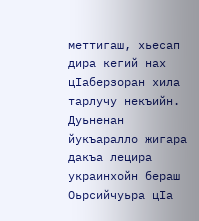меттигаш, хьесап дира кегий нах цӀаберзоран хила тарлучу некъийн.
Дуьненан йукъаралло жигара дакъа лецира украинхойн бераш Оьрсийчуьра цIа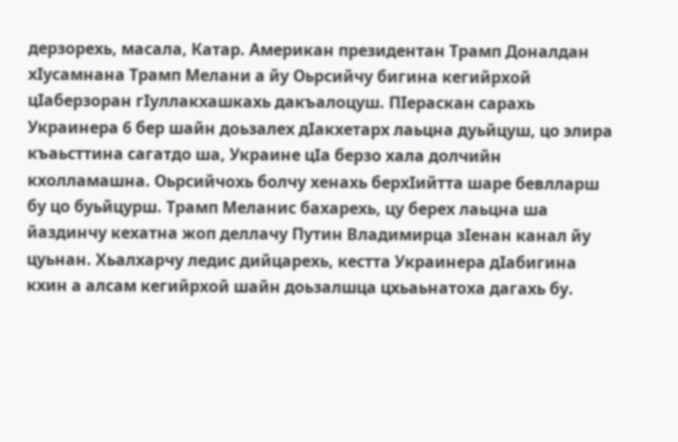дерзорехь, масала, Катар. Американ президентан Трамп Доналдан хӀусамнана Трамп Мелани а йу Оьрсийчу бигина кегийрхой цӀаберзоран гӀуллакхашкахь дакъалоцуш. ПӀераскан сарахь Украинера 6 бер шайн доьзалех дIакхетарх лаьцна дуьйцуш, цо элира къаьсттина сагатдо ша, Украине цIа берзо хала долчийн кхолламашна. Оьрсийчохь болчу хенахь берхIийтта шаре бевлларш бу цо буьйцурш. Трамп Меланис бахарехь, цу берех лаьцна ша йаздинчу кехатна жоп деллачу Путин Владимирца зӀенан канал йу цуьнан. Хьалхарчу ледис дийцарехь, кестта Украинера дӀабигина кхин а алсам кегийрхой шайн доьзалшца цхьаьнатоха дагахь бу.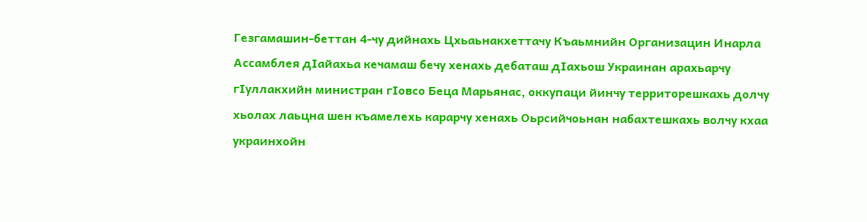Гезгамашин-беттан 4-чу дийнахь Цхьаьнакхеттачу Къаьмнийн Организацин Инарла Ассамблея дӀайахьа кечамаш бечу хенахь дебаташ дӀахьош Украинан арахьарчу гӀуллакхийн министран гӀовсо Беца Марьянас, оккупаци йинчу территорешкахь долчу хьолах лаьцна шен къамелехь карарчу хенахь Оьрсийчоьнан набахтешкахь волчу кхаа украинхойн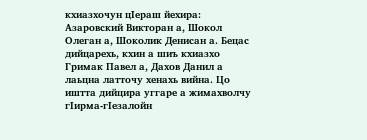кхиазхочун цӀераш йехира: Азаровский Викторан а, Шокол Олеган а, Шоколик Денисан а. Бецас дийцарехь, кхин а шиъ кхиазхо Гримак Павел а, Дахов Данил а лаьцна латточу хенахь вийна. Цо иштта дийцира уггаре а жимахволчу гӀирма-гIезалойн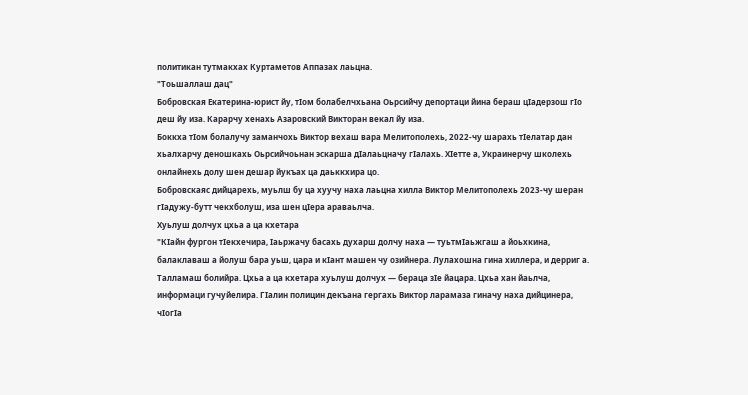политикан тутмакхах Куртаметов Аппазах лаьцна.
"Тоьшаллаш дац"
Бобровская Екатерина-юрист йу, тӀом болабелчхьана Оьрсийчу депортаци йина бераш цӀадерзош гӀо деш йу иза. Карарчу хенахь Азаровский Викторан векал йу иза.
Боккха тӀом болалучу заманчохь Виктор вехаш вара Мелитополехь, 2022-чу шарахь тӀелатар дан хьалхарчу деношкахь Оьрсийчоьнан эскарша дӀалаьцначу гӀалахь. ХIетте а, Украинерчу школехь онлайнехь долу шен дешар йукъах ца даьккхира цо.
Бобровскаяс дийцарехь, муьлш бу ца хуучу наха лаьцна хилла Виктор Мелитополехь 2023-чу шеран гIадужу-бутт чекхболуш, иза шен цӀера араваьлча.
Хуьлуш долчух цхьа а ца кхетара
"КӀайн фургон тIекхечира, Ӏаьржачу басахь духарш долчу наха — туьтмIаьжгаш а йоьхкина, балаклаваш а йолуш бара уьш, цара и кIант машен чу озийнера. Лулахошна гина хиллера, и дерриг а. Талламаш болийра. Цхьа а ца кхетара хуьлуш долчух — бераца зӀе йацара. Цхьа хан йаьлча, информаци гучуйелира. ГIалин полицин декъана гергахь Виктор ларамаза гиначу наха дийцинера, чIогIа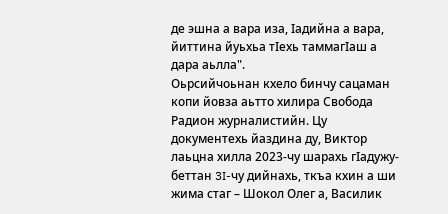де эшна а вара иза, Iадийна а вара, йиттина йуьхьа тIехь таммагIаш а дара аьлла".
Оьрсийчоьнан кхело бинчу сацаман копи йовза аьтто хилира Свобода Радион журналистийн. Цу документехь йаздина ду, Виктор лаьцна хилла 2023-чу шарахь гIадужу-беттан 3I-чу дийнахь, ткъа кхин а ши жима стаг – Шокол Олег а, Василик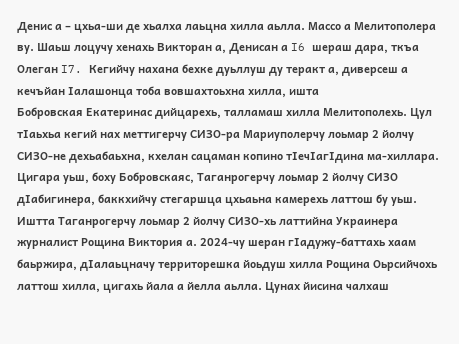Денис а – цхьа-ши де хьалха лаьцна хилла аьлла. Массо а Мелитополера ву. Шаьш лоцучу хенахь Викторан а, Денисан а I6 шераш дара, ткъа Олеган I7. Кегийчу нахана бехке дуьллуш ду теракт а, диверсеш а кечъйан Iалашонца тоба вовшахтоьхна хилла, ишта
Бобровская Екатеринас дийцарехь, талламаш хилла Мелитополехь. Цул тӀаьхьа кегий нах меттигерчу СИЗО-ра Мариуполерчу лоьмар 2 йолчу СИЗО-не дехьабаьхна, кхелан сацаман копино тӀечӀагӀдина ма-хиллара. Цигара уьш, боху Бобровскаяс, Таганрогерчу лоьмар 2 йолчу СИЗО дIабигинера, баккхийчу стегаршца цхьаьна камерехь латтош бу уьш.
Иштта Таганрогерчу лоьмар 2 йолчу СИЗО-хь латтийна Украинера журналист Рощина Виктория а. 2024-чу шеран гIадужу-баттахь хаам баьржира, дӀалаьцначу территорешка йоьдуш хилла Рощина Оьрсийчохь латтош хилла, цигахь йала а йелла аьлла. Цунах йисина чалхаш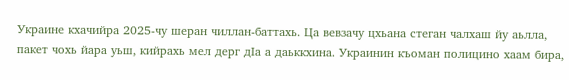Украине кхачийра 2025-чу шеран чиллан-баттахь. Ца вевзачу цхьана стеган чалхаш йу аьлла, пакет чохь йара уьш, кийрахь мел дерг дIа а даьккхина. Украинин къоман полицино хаам бира,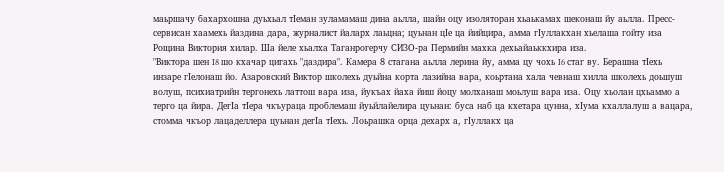маьршачу бахархошна дуьхьал тIеман зуламамаш дина аьлла, шайн оцу изоляторан хьаькамах шеконаш йу аьлла. Пресс-сервисан хаамехь йаздина дара, журналист йаларх лаьцна; цуьнан цӀе ца йийцира, амма гӀуллакхан хьелаша гойту иза Рощина Виктория хилар. Ша йеле хьалха Таганрогерчу СИЗО-ра Пермийн махка дехьайаьккхира иза.
"Виктора шен I8 шо кхачар цигахь "даздира". Камера 8 стагана аьлла лерина йу, амма цу чохь I6 стаг ву. Берашна тIехь инзаре гӀелонаш йо. Азаровский Виктор школехь дуьйна корта лазийна вара, коьртана хала чевнаш хилла школехь доьшуш волуш, психиатрийн тергонехь латтош вара иза, йукъах йаха йиш йоцу молханаш моьлуш вара иза. Оцу хьолан цхьаммо а терго ца йира. ДегIа тIера чкъураца проблемаш йуьйлайелира цуьнан: буса наб ца кхетара цунна, хIума кхаллалуш а вацара, стомма чкъор лацаделлера цуьнан дегIа тIехь. Лоьрашка орца дехарх а, гIуллакх ца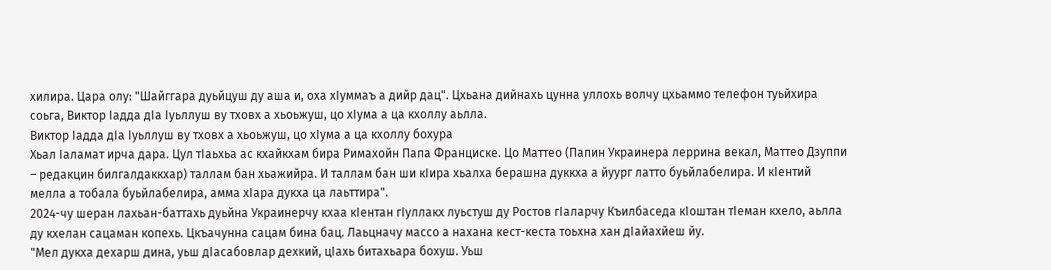хилира. Цара олу: "Шайггара дуьйцуш ду аша и, оха хIуммаъ а дийр дац". Цхьана дийнахь цунна уллохь волчу цхьаммо телефон туьйхира соьга, Виктор Iадда дIа Iуьллуш ву тховх а хьоьжуш, цо хIума а ца кхоллу аьлла.
Виктор Iадда дIа Iуьллуш ву тховх а хьоьжуш, цо хIума а ца кхоллу бохура
Хьал Ӏаламат ирча дара. Цул тӀаьхьа ас кхайкхам бира Римахойн Папа Франциске. Цо Маттео (Папин Украинера леррина векал, Маттео Дзуппи – редакцин билгалдаккхар) таллам бан хьажийра. И таллам бан ши кӀира хьалха берашна дуккха а йуург латто буьйлабелира. И кӀентий мелла а тобала буьйлабелира, амма хӀара дукха ца лаьттира".
2024-чу шеран лахьан-баттахь дуьйна Украинерчу кхаа кӀентан гӀуллакх луьстуш ду Ростов гӀаларчу Къилбаседа кӀоштан тӀеман кхело, аьлла ду кхелан сацаман копехь. Цкъачунна сацам бина бац. Лаьцначу массо а нахана кест-кеста тоьхна хан дIайахйеш йу.
"Мел дукха дехарш дина, уьш дIасабовлар дехкий, цӀахь битахьара бохуш. Уьш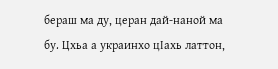бераш ма ду, церан дай-наной ма бу. Цхьа а украинхо цӀахь латтон,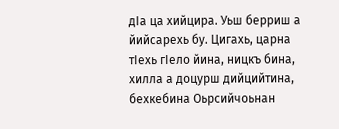дIа ца хийцира. Уьш берриш а йийсарехь бу. Цигахь, царна тӀехь гӀело йина, ницкъ бина, хилла а доцурш дийцийтина, бехкебина Оьрсийчоьнан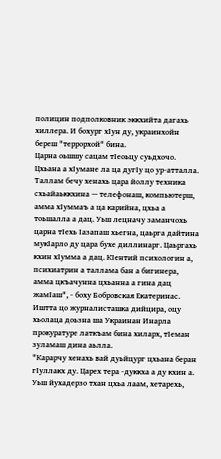полицин подполковник эккхийта дагахь хиллера. И бохург хIун ду, украинхойн береш "террорхой" бина.
Царна оьшшу сацам тIеоьцу суьдхочо. Цхьана а хӀумане ла ца дугӀу цо ур-атталла. Таллам бечу хенахь цара йоллу техника схьайаьккхина — телефонаш, компьютерш, амма хӀуммаъ а ца карийна, цхьа а тоьшалла а дац. Уьш лецначу заманчохь царна тIехь Iазапаш хьегна, цаьрга дайтина мукIарло ду цара бухе диллинарг. Цаьргахь кхин хӀумма а дац. КӀентий психологин а, психиатрин а таллама бан а бигинера, амма цкъачунна цхьанна а гина дац жамӀаш", - боху Бобровская Екатеринас. Иштта цо журналисташка дийцира, оцу хьолаца доьзна ша Украинан Инарла прокуратуре латкъам бина хиларх, тIеман зуламаш дина аьлла.
"Карарчу хенахь вай дуьйцург цхьана беран гӀуллакх ду. Царех тера -дуккха а ду кхин а. Уьш йухадерзо тхан цхьа лаам, хетарехь,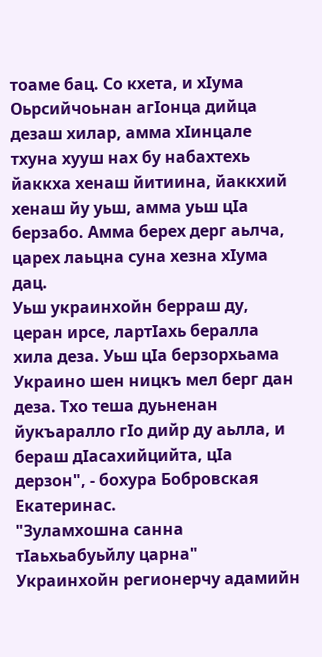тоаме бац. Со кхета, и хӀума Оьрсийчоьнан агӀонца дийца дезаш хилар, амма хӀинцале тхуна хууш нах бу набахтехь йаккха хенаш йитиина, йаккхий хенаш йу уьш, амма уьш цIа берзабо. Амма берех дерг аьлча, царех лаьцна суна хезна хIума дац.
Уьш украинхойн берраш ду, церан ирсе, лартIахь бералла хила деза. Уьш цIа берзорхьама Украино шен ницкъ мел берг дан деза. Тхо теша дуьненан йукъаралло гIо дийр ду аьлла, и бераш дIасахийцийта, цIа дерзон", - бохура Бобровская Екатеринас.
"Зуламхошна санна тIаьхьабуьйлу царна"
Украинхойн регионерчу адамийн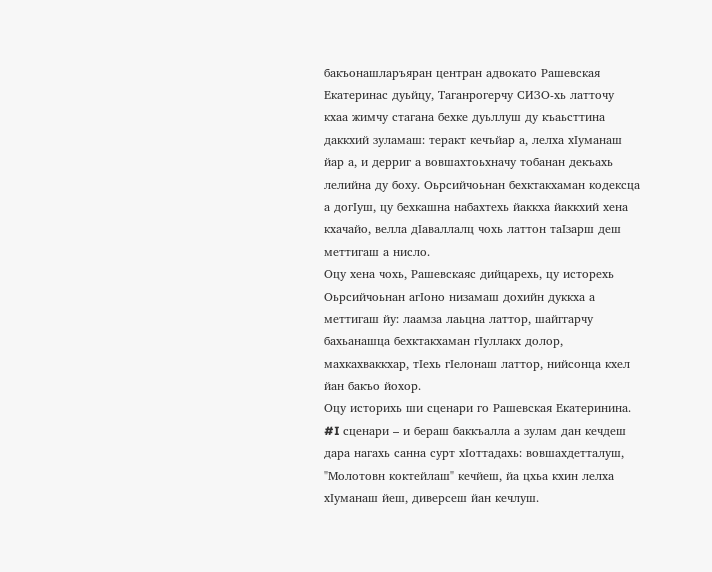бакъонашларъяран центран адвокато Рашевская Екатеринас дуьйцу, Таганрогерчу СИЗО-хь латточу кхаа жимчу стагана бехке дуьллуш ду къаьсттина даккхий зуламаш: теракт кечъйар а, лелха хӀуманаш йар а, и дерриг а вовшахтоьхначу тобанан декъахь лелийна ду боху. Оьрсийчоьнан бехктакхаман кодексца а догӀуш, цу бехкашна набахтехь йаккха йаккхий хена кхачайо, велла дIаваллалц чохь латтон таIзарш деш меттигаш а нисло.
Оцу хена чохь, Рашевскаяс дийцарехь, цу исторехь Оьрсийчоьнан агӀоно низамаш дохийн дуккха а меттигаш йу: лаамза лаьцна латтор, шайггарчу бахьанашца бехктакхаман гӀуллакх долор, махкахваккхар, тIехь гӀелонаш латтор, нийсонца кхел йан бакъо йохор.
Оцу историхь ши сценари го Рашевская Екатеринина.
#I сценари – и бераш баккъалла а зулам дан кечдеш дара нагахь санна сурт хIоттадахь: вовшахдетталуш, "Молотовн коктейлаш" кечйеш, йа цхьа кхин лелха хӀуманаш йеш, диверсеш йан кечлуш.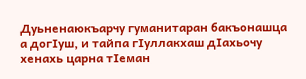Дуьненаюкъарчу гуманитаран бакъонашца а догӀуш, и тайпа гӀуллакхаш дӀахьочу хенахь царна тӀеман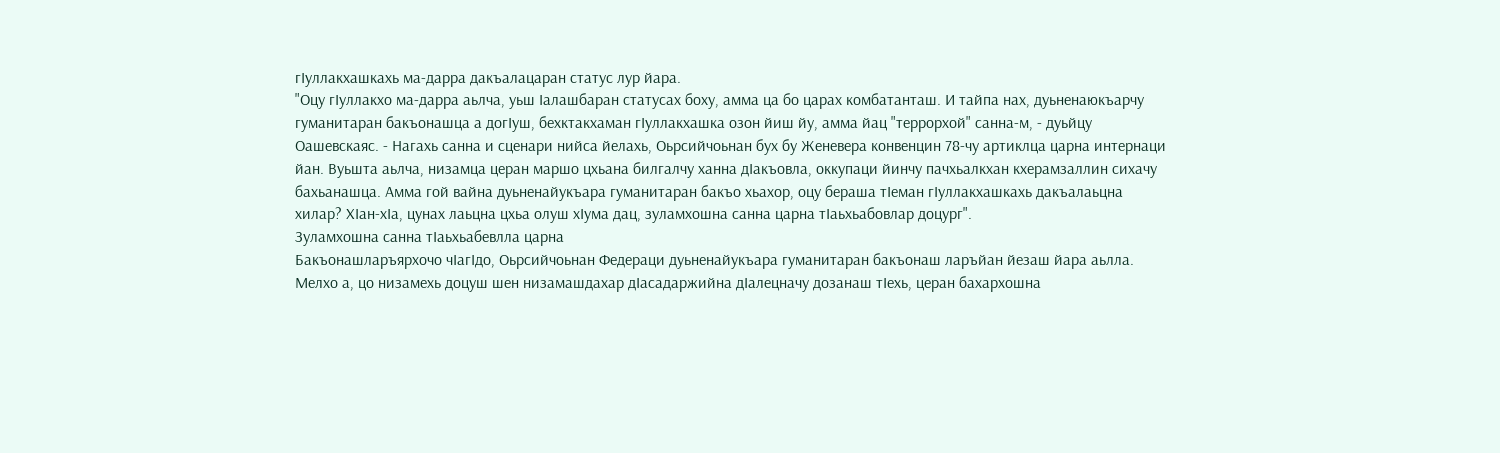гӀуллакхашкахь ма-дарра дакъалацаран статус лур йара.
"Оцу гӀуллакхо ма-дарра аьлча, уьш Iалашбаран статусах боху, амма ца бо царах комбатанташ. И тайпа нах, дуьненаюкъарчу гуманитаран бакъонашца а догӀуш, бехктакхаман гӀуллакхашка озон йиш йу, амма йац "террорхой" санна-м, - дуьйцу Оашевскаяс. - Нагахь санна и сценари нийса йелахь, Оьрсийчоьнан бух бу Женевера конвенцин 78-чу артиклца царна интернаци йан. Вуьшта аьлча, низамца церан маршо цхьана билгалчу ханна дӀакъовла, оккупаци йинчу пачхьалкхан кхерамзаллин сихачу бахьанашца. Амма гой вайна дуьненайукъара гуманитаран бакъо хьахор, оцу бераша тӀеман гӀуллакхашкахь дакъалаьцна хилар? ХӀан-хӀа, цунах лаьцна цхьа олуш хIума дац, зуламхошна санна царна тIаьхьабовлар доцург".
Зуламхошна санна тIаьхьабевлла царна
Бакъонашларъярхочо чӀагӀдо, Оьрсийчоьнан Федераци дуьненайукъара гуманитаран бакъонаш ларъйан йезаш йара аьлла. Мелхо а, цо низамехь доцуш шен низамашдахар дӀасадаржийна дӀалецначу дозанаш тIехь, церан бахархошна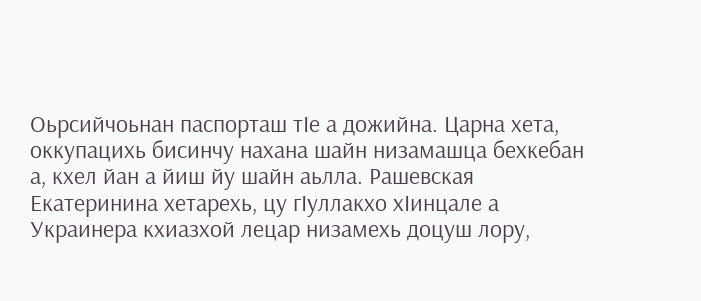Оьрсийчоьнан паспорташ тӀе а дожийна. Царна хета, оккупацихь бисинчу нахана шайн низамашца бехкебан а, кхел йан а йиш йу шайн аьлла. Рашевская Екатеринина хетарехь, цу гӀуллакхо хӀинцале а Украинера кхиазхой лецар низамехь доцуш лору,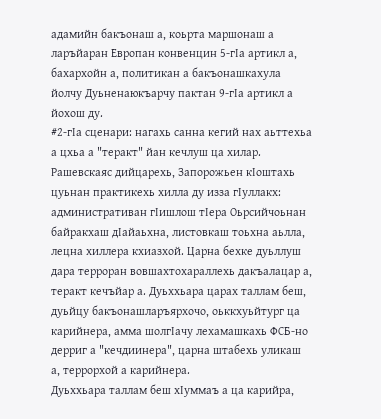адамийн бакъонаш а, коьрта маршонаш а ларъйаран Европан конвенцин 5-гӀа артикл а, бахархойн а, политикан а бакъонашкахула йолчу Дуьненаюкъарчу пактан 9-гӀа артикл а йохош ду.
#2-гӀа сценари: нагахь санна кегий нах аьттехьа а цхьа а "теракт" йан кечлуш ца хилар. Рашевскаяс дийцарехь, Запорожьен кӀоштахь цуьнан практикехь хилла ду изза гӀуллакх: административан гӀишлош тӀера Оьрсийчоьнан байракхаш дӀайаьхна, листовкаш тоьхна аьлла, лецна хиллера кхиазхой. Царна бехке дуьллуш дара терроран вовшахтохараллехь дакъалацар а, теракт кечъйар а. Дуьххьара царах таллам беш, дуьйцу бакъонашларъярхочо, оьккхуьйтург ца карийнера, амма шолгӀачу лехамашкахь ФСБ-но дерриг а "кечдиинера", царна штабехь уликаш а, террорхой а карийнера.
Дуьххьара таллам беш хIуммаъ а ца карийра,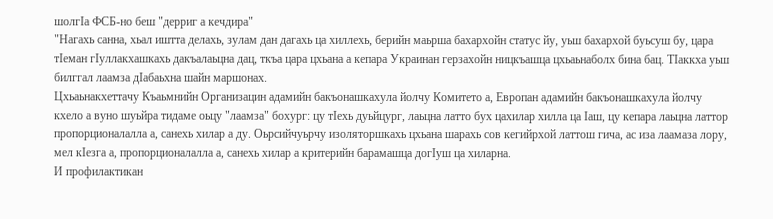шолгIа ФСБ-но беш "дерриг а кечдира"
"Нагахь санна, хьал иштта делахь, зулам дан дагахь ца хиллехь, берийн маьрша бахархойн статус йу, уьш бахархой буьсуш бу, цара тӀеман гӀуллакхашкахь дакъалаьцна дац, ткъа цара цхьана а кепара Украинан герзахойн ницкъашца цхьаьнаболх бина бац. ТӀаккха уьш билггал лаамза дӀабаьхна шайн маршонах.
Цхьаьнакхеттачу Къаьмнийн Организацин адамийн бакъонашкахула йолчу Комитето а, Европан адамийн бакъонашкахула йолчу кхело а вуно шуьйра тидаме оьцу "лаамза" бохург: цу тӀехь дуьйцург, лаьцна латто бух цахилар хилла ца Ӏаш, цу кепара лаьцна латтор пропорционалалла а, санехь хилар а ду. Оьрсийчуьрчу изоляторшкахь цхьана шарахь сов кегийрхой латтош гича, ас иза лаамаза лору, мел кӀезга а, пропорционалалла а, санехь хилар а критерийн барамашца догӀуш ца хиларна.
И профилактикан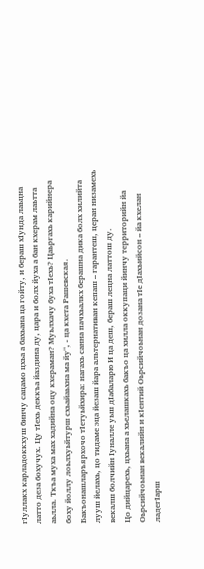гӀуллакх карладоккхуш бинчу сацамо цхьа а бахьана ца гойту, и бераш хIунда лаьцна латто деза бохучух. Цу тӀехь деккъа йаздина ду, цара и болх йуха а бан кхерам лаьтта аьлла. Ткъа муха мах хадийна оцу кхераман? Муьлхачу буха тӀехь? Цаьргахь карийнера боху йоллу лоьлхуьйтурш схьайаьхна ма йу", - ца кхета Рашевская.
Бакъонашларъярхочо тӀетуьйхира: нагахь санна пачхьалкх берашна дика болх хилийта лууш йелахь, цо тидаме эца йезаш йара альтернативан кепаш – гарантеш, церан низамехь векалш болчийн Iуналле уьш дIабаларю И ца деш, бераш лецна латтош ду.
Цо дийцарехь, цхьана а хьелашкахь бакъо ца хилла оккупаци йинчу территорийн йа Оьрсийчоьнан векалийн и кӀентий Оьрсийчоьнан дозана тӀе дӀахьийсон – йа кхелан ладегӀарш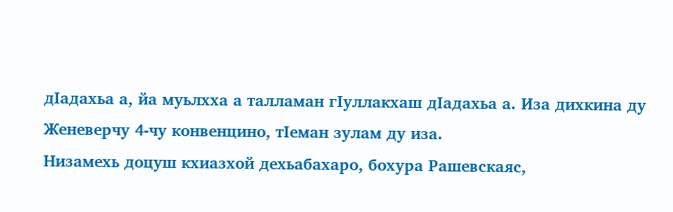дӀадахьа а, йа муьлхха а талламан гӀуллакхаш дӀадахьа а. Иза дихкина ду Женеверчу 4-чу конвенцино, тӀеман зулам ду иза.
Низамехь доцуш кхиазхой дехьабахаро, бохура Рашевскаяс,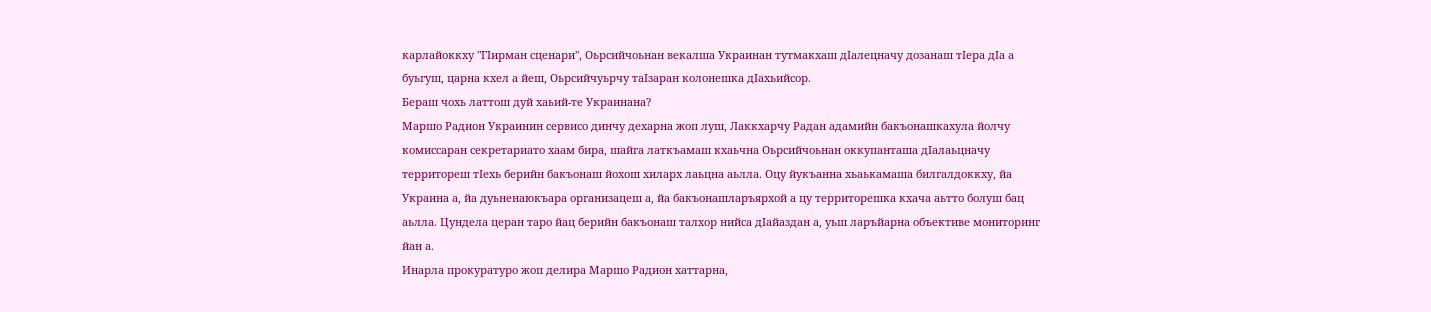карлайоккху "ГӀирман сценари", Оьрсийчоьнан векалша Украинан тутмакхаш дӀалецначу дозанаш тIера дӀа а буьгуш, царна кхел а йеш, Оьрсийчуьрчу таӀзаран колонешка дӀахьийсор.
Бераш чохь латтош дуй хаьий-те Украинана?
Маршо Радион Украинин сервисо динчу дехарна жоп луш, Лаккхарчу Радан адамийн бакъонашкахула йолчу комиссаран секретариато хаам бира, шайга латкъамаш кхаьчна Оьрсийчоьнан оккупанташа дӀалаьцначу территореш тӀехь берийн бакъонаш йохош хиларх лаьцна аьлла. Оцу йукъанна хьаькамаша билгалдоккху, йа Украина а, йа дуьненаюкъара организацеш а, йа бакъонашларъярхой а цу территорешка кхача аьтто болуш бац аьлла. Цундела церан таро йац берийн бакъонаш талхор нийса дӀайаздан а, уьш ларъйарна объективе мониторинг йан а.
Инарла прокуратуро жоп делира Маршо Радион хаттарна,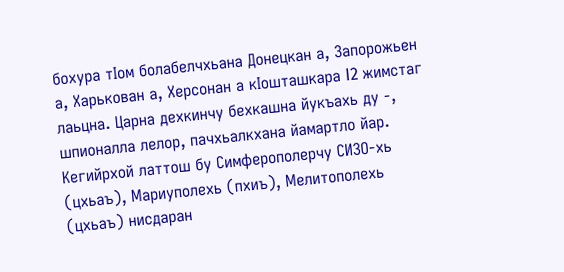бохура тIом болабелчхьана Донецкан а, Запорожьен а, Харькован а, Херсонан а кӀошташкара I2 жимстаг лаьцна. Царна дехкинчу бехкашна йукъахь ду -, шпионалла лелор, пачхьалкхана йамартло йар.
Кегийрхой латтош бу Симферополерчу СИЗО-хь (цхьаъ), Мариуполехь (пхиъ), Мелитополехь (цхьаъ) нисдаран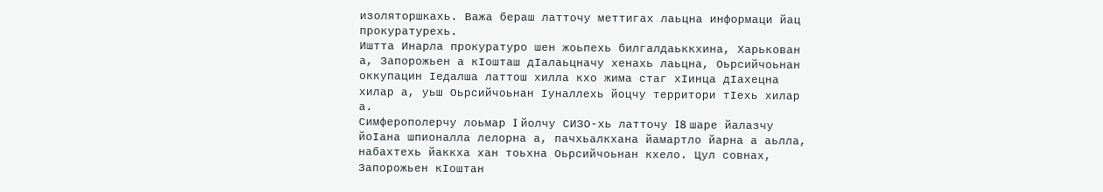изоляторшкахь. Важа бераш латточу меттигах лаьцна информаци йац прокуратурехь.
Иштта Инарла прокуратуро шен жоьпехь билгалдаьккхина, Харькован а, Запорожьен а кӀошташ дӀалаьцначу хенахь лаьцна, Оьрсийчоьнан оккупацин Ӏедалша латтош хилла кхо жима стаг хӀинца дӀахецна хилар а, уьш Оьрсийчоьнан Ӏуналлехь йоцчу территори тӀехь хилар а.
Симферополерчу лоьмар I йолчу СИЗО-хь латточу I8 шаре йалазчу йоӀана шпионалла лелорна а, пачхьалкхана йамартло йарна а аьлла, набахтехь йаккха хан тоьхна Оьрсийчоьнан кхело. Цул совнах, Запорожьен кIоштан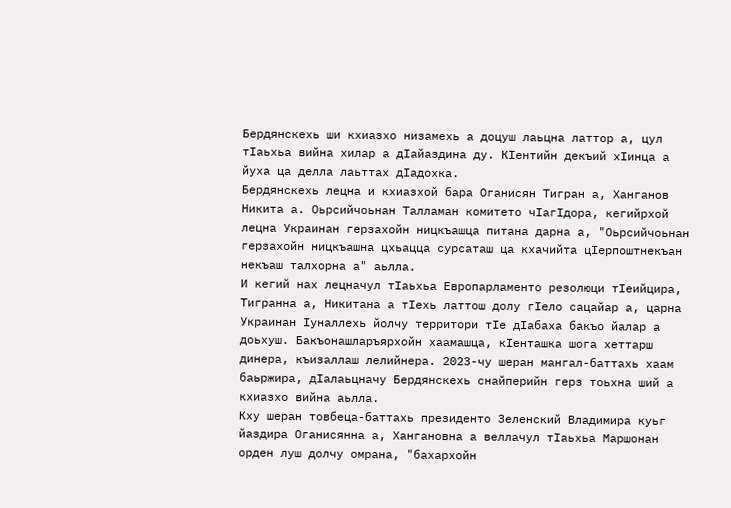Бердянскехь ши кхиазхо низамехь а доцуш лаьцна латтор а, цул тIаьхьа вийна хилар а дӀайаздина ду. КӀентийн декъий хӀинца а йуха ца делла лаьттах дӀадохка.
Бердянскехь лецна и кхиазхой бара Оганисян Тигран а, Ханганов Никита а. Оьрсийчоьнан Талламан комитето чӀагӀдора, кегийрхой лецна Украинан герзахойн ницкъашца питана дарна а, "Оьрсийчоьнан герзахойн ницкъашна цхьацца сурсаташ ца кхачийта цӀерпоштнекъан некъаш талхорна а" аьлла.
И кегий нах лецначул тӀаьхьа Европарламенто резолюци тӀеийцира, Тигранна а, Никитана а тӀехь латтош долу гӀело сацайар а, царна Украинан Ӏуналлехь йолчу территори тӀе дӀабаха бакъо йалар а доьхуш. Бакъонашларъярхойн хаамашца, кӀенташка шога хеттарш динера, къизаллаш лелийнера. 2023-чу шеран мангал-баттахь хаам баьржира, дӀалаьцначу Бердянскехь снайперийн герз тоьхна ший а кхиазхо вийна аьлла.
Кху шеран товбеца-баттахь президенто Зеленский Владимира куьг йаздира Оганисянна а, Хангановна а веллачул тIаьхьа Маршонан орден луш долчу омрана, "бахархойн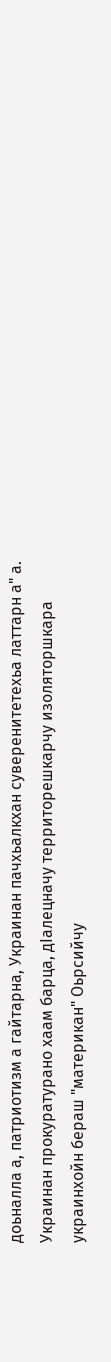доьналла а, патриотизм а гайтарна, Украинан пачхьалкхан суверенитетехьа латтарн а" а.
Украинан прокуратурано хаам барца, дӀалецначу территорешкарчу изоляторшкара украинхойн бераш "материкан" Оьрсийчу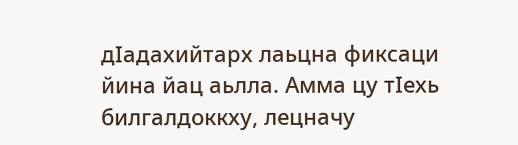дӀадахийтарх лаьцна фиксаци йина йац аьлла. Амма цу тӀехь билгалдоккху, лецначу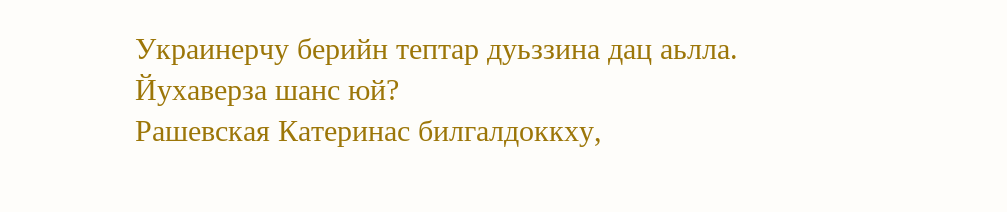Украинерчу берийн тептар дуьззина дац аьлла.
Йухаверза шанс юй?
Рашевская Катеринас билгалдоккху,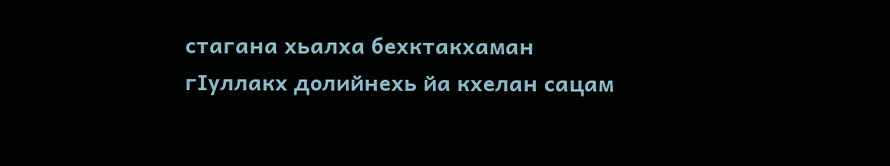стагана хьалха бехктакхаман гӀуллакх долийнехь йа кхелан сацам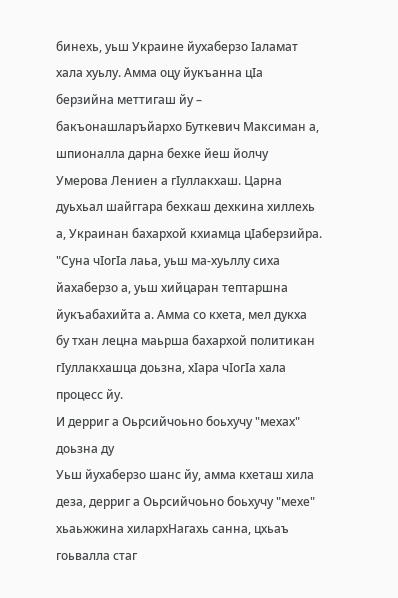бинехь, уьш Украине йухаберзо Ӏаламат хала хуьлу. Амма оцу йукъанна цIа берзийна меттигаш йу – бакъонашларъйархо Буткевич Максиман а, шпионалла дарна бехке йеш йолчу Умерова Лениен а гӀуллакхаш. Царна дуьхьал шайггара бехкаш дехкина хиллехь а, Украинан бахархой кхиамца цӀаберзийра.
"Суна чIогIа лаьа, уьш ма-хуьллу сиха йахаберзо а, уьш хийцаран тептаршна йукъабахийта а. Амма со кхета, мел дукха бу тхан лецна маьрша бахархой политикан гIуллакхашца доьзна, хIара чIогIа хала процесс йу.
И дерриг а Оьрсийчоьно боьхучу "мехах" доьзна ду
Уьш йухаберзо шанс йу, амма кхеташ хила деза, дерриг а Оьрсийчоьно боьхучу "мехе" хьаьжжина хилархНагахь санна, цхьаъ гоьвалла стаг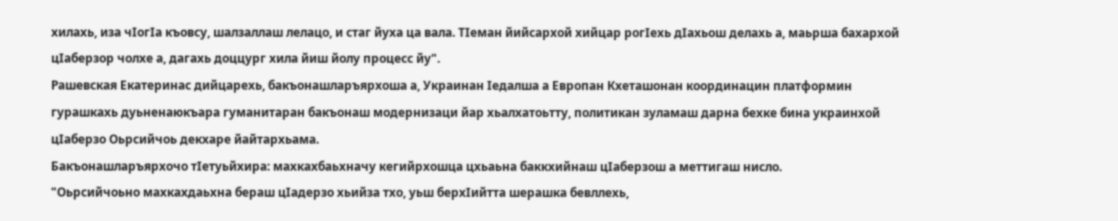хилахь, иза чIогIа къовсу, шалзаллаш лелацо, и стаг йуха ца вала. ТӀеман йийсархой хийцар рогӀехь дӀахьош делахь а, маьрша бахархой цӀаберзор чолхе а, дагахь доццург хила йиш йолу процесс йу".
Рашевская Екатеринас дийцарехь, бакъонашларъярхоша а, Украинан Ӏедалша а Европан Кхеташонан координацин платформин гурашкахь дуьненаюкъара гуманитаран бакъонаш модернизаци йар хьалхатоьтту, политикан зуламаш дарна бехке бина украинхой цӀаберзо Оьрсийчоь декхаре йайтархьама.
Бакъонашларъярхочо тӀетуьйхира: махкахбаьхначу кегийрхошца цхьаьна баккхийнаш цӀаберзош а меттигаш нисло.
"Оьрсийчоьно махкахдаьхна бераш цӀадерзо хьийза тхо, уьш берхIийтта шерашка бевллехь,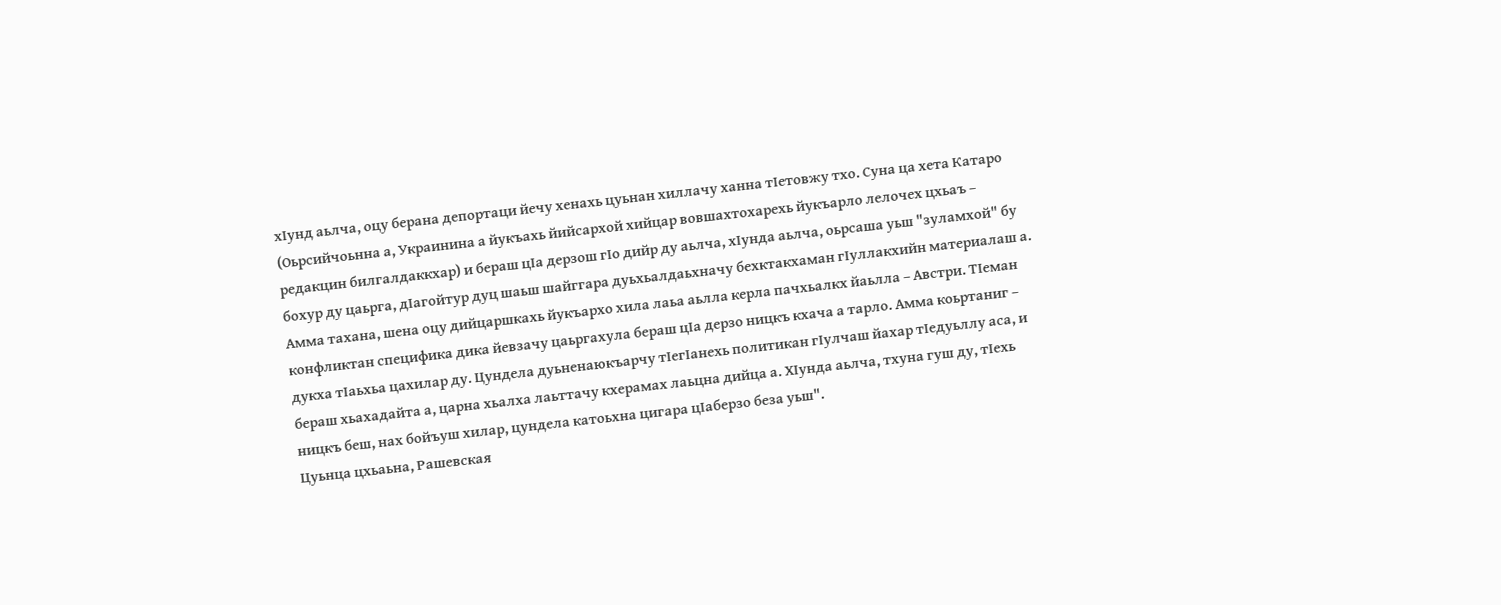хIунд аьлча, оцу берана депортаци йечу хенахь цуьнан хиллачу ханна тIетовжу тхо. Суна ца хета Катаро (Оьрсийчоьнна а, Украинина а йукъахь йийсархой хийцар вовшахтохарехь йукъарло лелочех цхьаъ – редакцин билгалдаккхар) и бераш цIа дерзош гIо дийр ду аьлча, хIунда аьлча, оьрсаша уьш "зуламхой" бу бохур ду цаьрга, дIагойтур дуц шаьш шайггара дуьхьалдаьхначу бехктакхаман гӀуллакхийн материалаш а.
Амма тахана, шена оцу дийцаршкахь йукъархо хила лаьа аьлла керла пачхьалкх йаьлла – Австри. ТIеман конфликтан специфика дика йевзачу цаьргахула бераш цIа дерзо ницкъ кхача а тарло. Амма коьртаниг – дукха тIаьхьа цахилар ду. Цундела дуьненаюкъарчу тӀегӀанехь политикан гӀулчаш йахар тӀедуьллу аса, и бераш хьахадайта а, царна хьалха лаьттачу кхерамах лаьцна дийца а. ХӀунда аьлча, тхуна гуш ду, тIехь ницкъ беш, нах бойъуш хилар, цундела катоьхна цигара цIаберзо беза уьш".
Цуьнца цхьаьна, Рашевская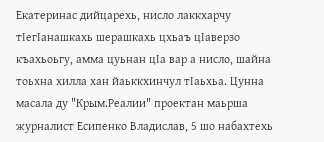Екатеринас дийцарехь, нисло лаккхарчу тӀегӀанашкахь шерашкахь цхьаъ цӀаверзо къахьоьгу, амма цуьнан цIа вар а нисло, шайна тоьхна хилла хан йаьккхинчул тIаьхьа. Цунна масала ду "Крым.Реалии" проектан маьрша журналист Есипенко Владислав, 5 шо набахтехь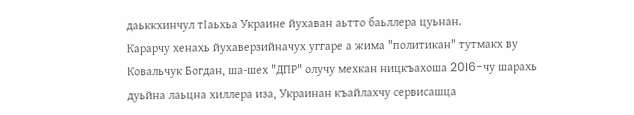даьккхинчул тӀаьхьа Украине йухаван аьтто баьллера цуьнан.
Карарчу хенахь йухаверзийначух уггаре а жима "политикан" тутмакх ву Ковальчук Богдан, ша-шех "ДПР" олучу мехкан ницкъахоша 20I6-чу шарахь дуьйна лаьцна хиллера иза, Украинан къайлахчу сервисашца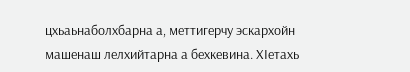цхьаьнаболхбарна а, меттигерчу эскархойн машенаш лелхийтарна а бехкевина. ХӀетахь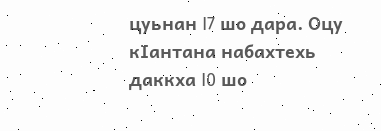цуьнан I7 шо дара. Оцу кIантана набахтехь даккха I0 шо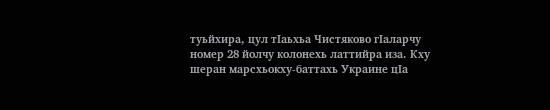туьйхира, цул тIаьхьа Чистяково гIаларчу номер 28 йолчу колонехь латтийра иза. Кху шеран марсхьокху-баттахь Украине цIа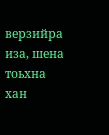верзийра иза, шена тоьхна хан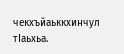чекхъйаьккхинчул тӀаьхьа.